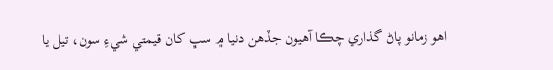اھو زمانو پاڻ گذاري چڪا آهيون جڏهن دنيا ۾ سڀ کان قيمتي شيءِ سون، تيل يا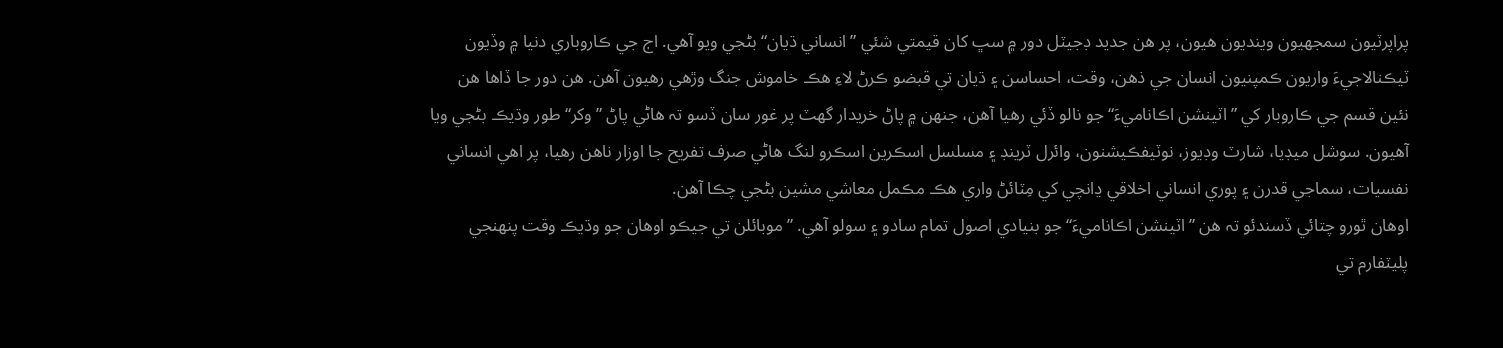پراپرٽيون سمجهيون وينديون هيون، پر هن جديد ڊجيٽل دور ۾ سڀ کان قيمتي شئي ”انساني ڌيان“ بڻجي ويو آهي. اڄ جي ڪاروباري دنيا ۾ وڏيون ٽيڪنالاجيءَ واريون ڪمپنيون انسان جي ذهن، وقت، احساسن ۽ ڌيان تي قبضو ڪرڻ لاءِ هڪ خاموش جنگ وڙهي رهيون آهن. ھن دور جا ڏاھا هن نئين قسم جي ڪاروبار کي ”اٽينشن اڪاناميءَ“ جو نالو ڏئي رھيا آھن، جنھن ۾ پاڻ خريدار گهٽ پر غور سان ڏسو تہ ھاڻي پاڻ ”وکر“ طور وڌيڪ بڻجي ويا آهيون. سوشل ميڊيا، شارٽ وڊيوز، نوٽيفڪيشنون، وائرل ٽرينڊ ۽ مسلسل اسڪرين اسڪرو لنگ هاڻي صرف تفريح جا اوزار ناهن رهيا، پر اهي انساني نفسيات، سماجي قدرن ۽ پوري انساني اخلاقي ڍانچي کي مِٽائڻ واري هڪ مڪمل معاشي مشين بڻجي چڪا آهن.
اوھان ٿورو چتائي ڏسندئو تہ ھن ”اٽينشن اڪاناميءَ“ جو بنيادي اصول تمام سادو ۽ سولو آهي. ”موبائلن تي جيڪو اوهان جو وڌيڪ وقت پنهنجي پليٽفارم تي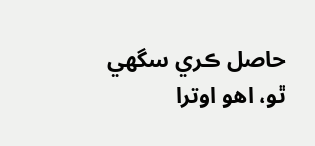حاصل ڪري سگهي ٿو، اهو اوترا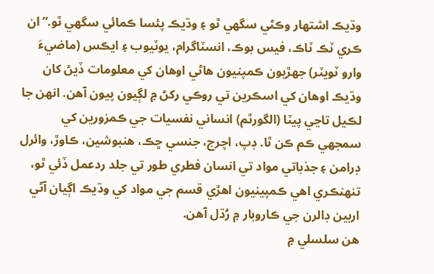وڌيڪ اشتھار وڪڻي سگهي ٿو ۽ وڌيڪ پئسا ڪمائي سگهي ٿو.“ ان ڪري ٽڪ ٽاڪ، فيس بوڪ، انسٽاگرام، يوٽيوب ۽ ايڪس (ماضيءَ وارو ٽويٽر) جھڙيون ڪمپنيون ھاڻي اوهان کي معلومات ڏيڻ کان وڌيڪ اوهان کي اسڪرين تي روڪي رکڻ ۾ لڳيون پيون آھن. انهن جا لڪيل تاڃي پيٽا (الگورٿم) انساني نفسيات جي ڪمزورين کي سمجهي ڪم ڪن ٿا. ڊپ، اچرج، جنسي ڇڪ، ھنبوشين، ڪاوڙ، وائرل ڊرامن ۽ جذباتي مواد تي انسان فطري طور تي جلد ردعمل ڏئي ٿو، تنھنڪري اھي ڪمپينيون اهڙي قسم جي مواد کي وڌيڪ اڳيان آڻي اربين ڊالرن جي ڪاروبار ۾ رُڌل آھن.
ھن سلسلي ۾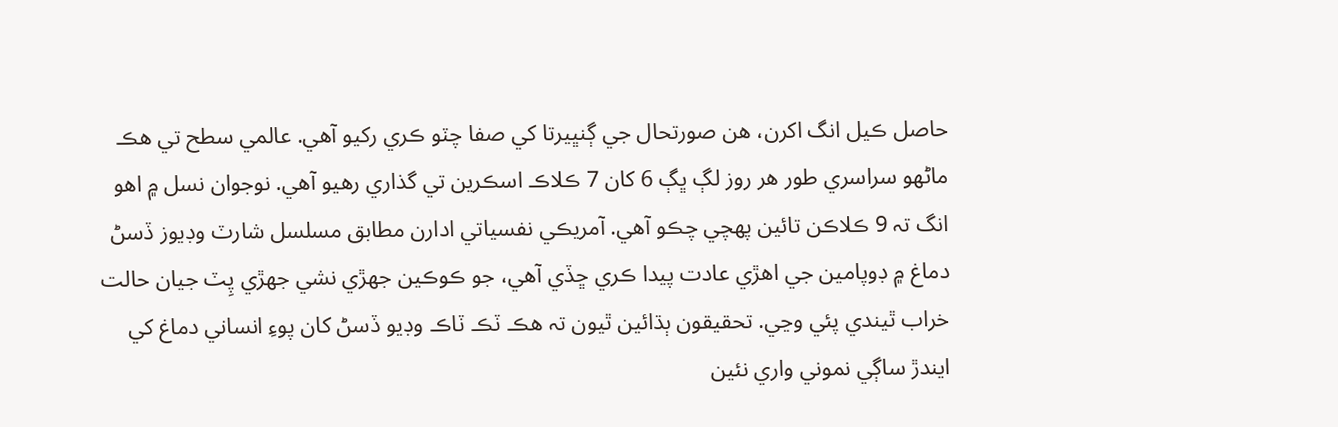حاصل ڪيل انگ اکرن، هن صورتحال جي ڳنڀيرتا کي صفا چٽو ڪري رکيو آھي. عالمي سطح تي هڪ ماڻهو سراسري طور ھر روز لڳ ڀڳ 6 کان 7 ڪلاڪ اسڪرين تي گذاري رهيو آهي. نوجوان نسل ۾ اهو انگ تہ 9 ڪلاڪن تائين پھچي چڪو آھي. آمريڪي نفسياتي ادارن مطابق مسلسل شارٽ وڊيوز ڏسڻ دماغ ۾ ڊوپامين جي اهڙي عادت پيدا ڪري ڇڏي آھي، جو ڪوڪين جھڙي نشي جھڙي پِٽ جيان حالت خراب ٿيندي پئي وڃي. تحقيقون ٻڌائين ٿيون تہ هڪ ٽڪ ٽاڪ وڊيو ڏسڻ کان پوءِ انساني دماغ کي ايندڙ ساڳي نموني واري نئين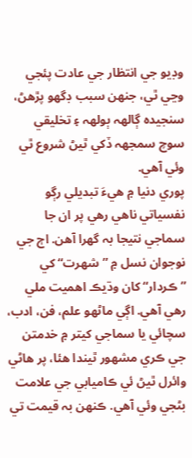وڊيو جي انتظار جي عادت پئجي وڃي ٿي، جنھن سبب ڊگهو پڙهڻ، سنجيدہ ڳالهہ ٻولهہ ۽ تخليقي سوچ سمجهہ ڏکي ٿيڻ شروع ٿي وئي آھي.
پوري دنيا ۾ هيءَ تبديلي رڳو نفسياتي ناهي رھي پر ان جا سماجي نتيجا بہ گھرا آهن. اڄ جي نوجوان نسل ۾ ”شھرت“ کي ”ڪردار“ کان وڌيڪ اهميت ملي رهي آهي. اڳي ماڻهو علم، فن، ادب، سچائي يا سماجي کيتر ۾ خدمتن جي ڪري مشھور ٿيندا هئا، پر هاڻي وائرل ٿيڻ ئي ڪاميابي جي علامت بڻجي وئي آهي. ڪنھن بہ قيمت تي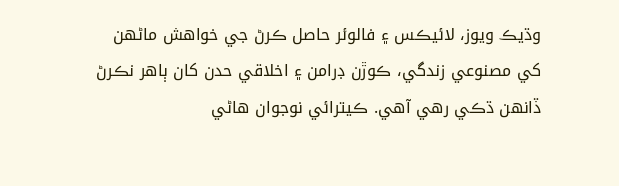وڌيڪ ويوز، لائيڪس ۽ فالوئر حاصل ڪرڻ جي خواهش ماڻهن کي مصنوعي زندگي، ڪوڙن ڊرامن ۽ اخلاقي حدن کان ٻاهر نڪرڻ ڏانھن ڌڪي رهي آهي. ڪيترائي نوجوان هاڻي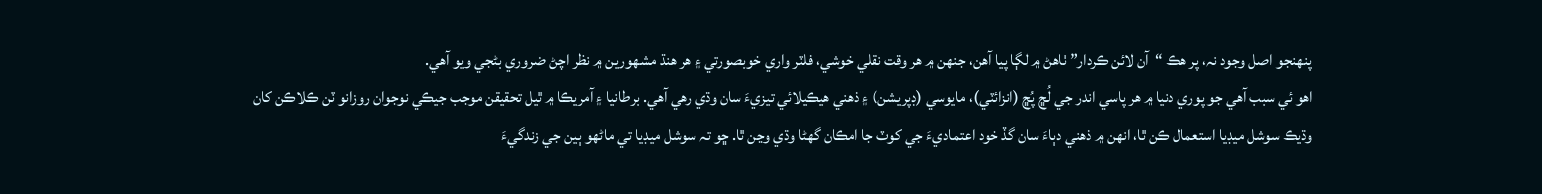پنھنجو اصل وجود نہ، پر هڪ “آن لائن ڪردار” ٺاهڻ ۾ لڳا پيا آهن، جنھن ۾ هر وقت نقلي خوشي، فلٽر واري خوبصورتي ۽ ھر ھنڌ مشھورين ۾ نظر اچڻ ضروري بڻجي ويو آهي.
اهو ئي سبب آهي جو پوري دنيا ۾ ھر پاسي اندر جي لُڇ پُڇ (انزائٽي)، مايوسي (ڊپريشن) ۽ ذهني ھيڪيلائي تيزيءَ سان وڌي رهي آهي. برطانيا ۽ آمريڪا ۾ ٿيل تحقيقن موجب جيڪي نوجوان روزانو ٽن ڪلاڪن کان وڌيڪ سوشل ميڊيا استعمال ڪن ٿا، انهن ۾ ذهني دٻاءَ سان گڏ خود اعتماديءَ جي کوٽ جا امڪان گهڻا وڌي وڃن ٿا. ڇو تہ سوشل ميڊيا تي ماڻهو ٻين جي زندگيءَ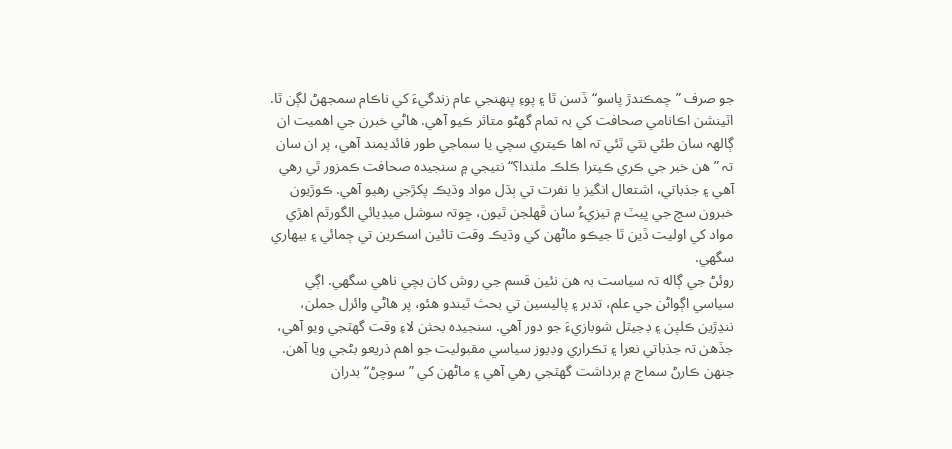جو صرف ”چمڪندڙ پاسو“ ڏسن ٿا ۽ پوءِ پنھنجي عام زندگيءَ کي ناڪام سمجهڻ لڳن ٿا.
اٽينشن اڪانامي صحافت کي بہ تمام گهڻو متاثر ڪيو آهي. هاڻي خبرن جي اهميت ان ڳالهہ سان طئي نٿي ٿئي تہ اها ڪيتري سچي يا سماجي طور فائديمند آهي، پر ان سان تہ ” ھن خبر جي ڪري ڪيترا ڪلڪ ملندا؟“ نتيجي ۾ سنجيدہ صحافت ڪمزور ٿي رهي آهي ۽ جذباتي، اشتعال انگيز يا نفرت تي ٻڌل مواد وڌيڪ پکڙجي رهيو آهي. ڪوڙيون خبرون سچ جي ڀيٽ ۾ تيزيءُ سان ڦهلجن ٿيون، ڇوتہ سوشل ميڊيائي الگورٿم اهڙي مواد کي اوليت ڏين ٿا جيڪو ماڻهن کي وڌيڪ وقت تائين اسڪرين تي ڄمائي ۽ بيھاري سگهي.
روئڻ جي ڳاله تہ سياست بہ هن نئين قسم جي روش کان بچي ناهي سگهي. اڳي سياسي اڳواڻن جي علم، تدبر ۽ پاليسين تي بحث ٿيندو هئو، پر هاڻي وائرل جملن، ننڍڙين ڪلپن ۽ ڊجيٽل شوبازيءَ جو دور آهي. سنجيدہ بحثن لاءِ وقت گهٽجي ويو آهي، جڏهن تہ جذباتي نعرا ۽ تڪراري وڊيوز سياسي مقبوليت جو اهم ذريعو بڻجي ويا آهن. جنھن ڪارڻ سماج ۾ برداشت گهٽجي رهي آهي ۽ ماڻهن کي ”سوچڻ“ بدران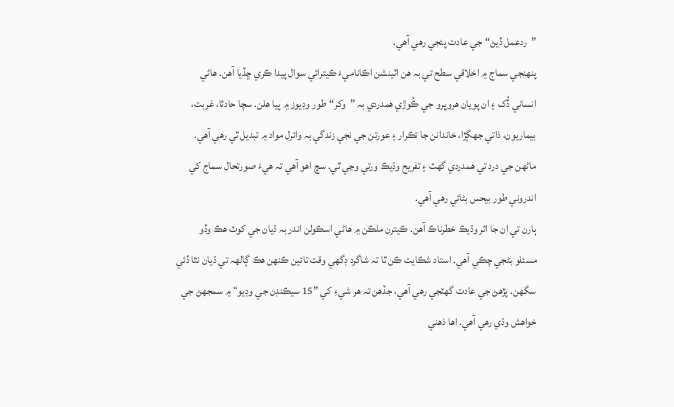”ردعمل ڏيڻ“ جي عادت پئجي رهي آهي.
پنھنجي سماج ۾ اخلاقي سطح تي بہ ھن اٽينشن اڪاناميءَ ڪيترائي سوال پيدا ڪري ڇڏيا آهن. هاڻي انساني ڏُک ۽ ان پويان ھروڀرو جي ڪُوڙي ھمدردي بہ ”وکر“ طور وڊيوز ۾ پيا ھلن. سچا حادثا، غربت، بيماريون، ذاتي جهڳڙا، خاندانن جا تڪرار ۽ عورتن جي نجي زندگي بہ وائرل مواد ۾ تبديل ٿي رهي آهي. ماڻهن جي درد تي همدردي گهٽ ۽ تفريح وڌيڪ ورتي وڃي ٿي. سچ اھو آھي تہ ھيءَ صورتحال سماج کي اندروني طور بيحس بڻائي رهي آهي.
ٻارن تي ان جا اثر وڌيڪ خطرناڪ آهن. ڪيترن ملڪن ۾ هاڻي اسڪولن اندر بہ ڌيان جي کوٽ هڪ وڏو مسئلو بڻجي چڪي آهي. استاد شڪايت ڪن ٿا تہ شاگرد ڊگهي وقت تائين ڪنھن هڪ ڳالهہ تي ڌيان نٿا ڏئي سگهن. پڙهڻ جي عادت گهٽجي رهي آهي، جڏهن تہ هر شيءِ کي ”15 سيڪنڊن جي وڊيو“ ۾ سمجهڻ جي خواهش وڌي رهي آهي. اها ذهني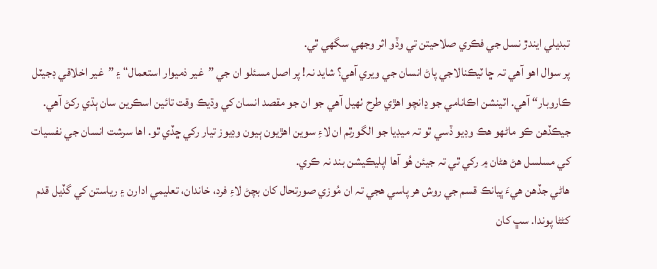تبديلي ايندڙ نسل جي فڪري صلاحيتن تي وڏو اثر وجهي سگهي ٿي.
پر سوال اهو آهي تہ ڇا ٽيڪنالاجي پاڻ انسان جي ويري آهي؟ شايد نہ! پر اصل مسئلو ان جي ”غير ذميوار استعمال“ ۽ ”غير اخلاقي ڊجيٽل ڪاروبار“ آهي. اٽينشن اڪانامي جو ڍانچو اهڙي طرح ٺھيل آهي جو ان جو مقصد انسان کي وڌيڪ وقت تائين اسڪرين سان ٻڌي رکڻ آهي. جيڪڏهن ڪو ماڻهو هڪ وڊيو ڏسي ٿو تہ ميڊيا جو الگورٿم ان لاءِ سوين اهڙيون ٻيون وڊيوز تيار رکي ڇڏي ٿو. اها سرشت انسان جي نفسيات کي مسلسل ھڻ ھڻان ۾ رکي ٿي تہ جيئن ھُو آھا اپليڪيشن بند نہ ڪري.
ھاڻي جڏھن ھيءَ ڀيانڪ قسم جي روش ھر پاسي ھجي تہ ان مُوزي صورتحال کان بچڻ لاءِ فرد، خاندان، تعليمي ادارن ۽ رياستن کي گڏيل قدم کڻڻا پوندا. سڀ کان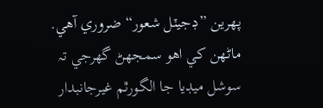پھرين ”ڊجيٽل شعور“ ضروري آهي. ماڻهن کي اهو سمجهڻ گهرجي تہ سوشل ميڊيا جا الگورٿم غيرجانبدار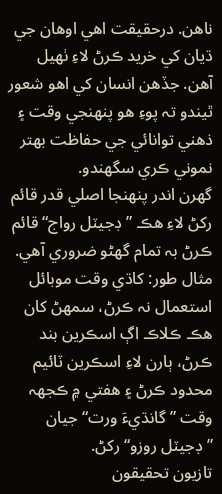ناهن. درحقيقت اهي اوهان جي ڌيان کي خريد ڪرڻ لاءِ ٺهيل آهن. جڏهن انسان کي اهو شعور ٿيندو تہ پوءِ هو پنھنجي وقت ۽ ذهني توانائي جي حفاظت بھتر نموني ڪري سگهندو.
گهرن اندر پنھنجا اصلي قدر قائم رکڻ لاءِ ھڪ ”ڊجيٽل رواج“ قائم ڪرڻ بہ تمام گهڻو ضروري آهي. مثال طور: کاڌي وقت موبائل استعمال نہ ڪرڻ، سمهڻ کان هڪ ڪلاڪ اڳ اسڪرين بند ڪرڻ، ٻارن لاءِ اسڪرين ٽائيم محدود ڪرڻ ۽ هفتي ۾ ڪجهہ وقت ”گانڌيءَ ورت“ جيان ”ڊجيٽل روزو“ رکڻ.
تازيون تحقيقون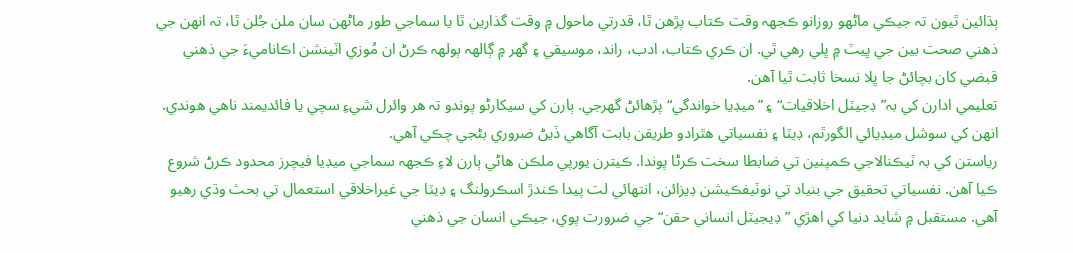ٻڌائين ٿيون تہ جيڪي ماڻهو روزانو ڪجهہ وقت ڪتاب پڙهن ٿا، قدرتي ماحول ۾ وقت گذارين ٿا يا سماجي طور ماڻهن سان ملن جُلن ٿا، تہ انهن جي ذهني صحت بين جي ڀيٽ ۾ ڀلي رهي ٿي. ان ڪري ڪتاب، ادب، راند، موسيقي ۽ گهر ۾ ڳالهہ ٻولهہ ڪرڻ ان مُوزي اٽينشن اڪاناميءَ جي ذهني قبضي کان بچائڻ جا ڀلا نسخا ثابت ٿيا آھن.
تعليمي ادارن کي بہ”ڊجيٽل اخلاقيات“ ۽ ”ميڊيا خواندگي“ پڙهائڻ گهرجي. ٻارن کي سيکارڻو پوندو تہ هر وائرل شيءِ سچي يا فائديمند ناهي هوندي. انهن کي سوشل ميڊيائي الگورٿم، ڊيٽا ۽ نفسياتي هٿرادو طريقن بابت آگاهي ڏيڻ ضروري بڻجي چڪي آھي.
رياستن کي بہ ٽيڪنالاجي ڪمپنين تي ضابطا سخت ڪرڻا پوندا. ڪيترن يورپي ملڪن هاڻي ٻارن لاءِ ڪجهہ سماجي ميڊيا فيچرز محدود ڪرڻ شروع ڪيا آهن. نفسياتي تحقيق جي بنياد تي نوٽيفڪيشن ڊيزائن، انتھائي لت پيدا ڪندڙ اسڪرولنگ ۽ ڊيٽا جي غيراخلاقي استعمال تي بحث وڌي رهيو آهي. مستقبل ۾ شايد دنيا کي اهڙي ”ڊيجيٽل انساني حقن“ جي ضرورت پوي، جيڪي انسان جي ذهني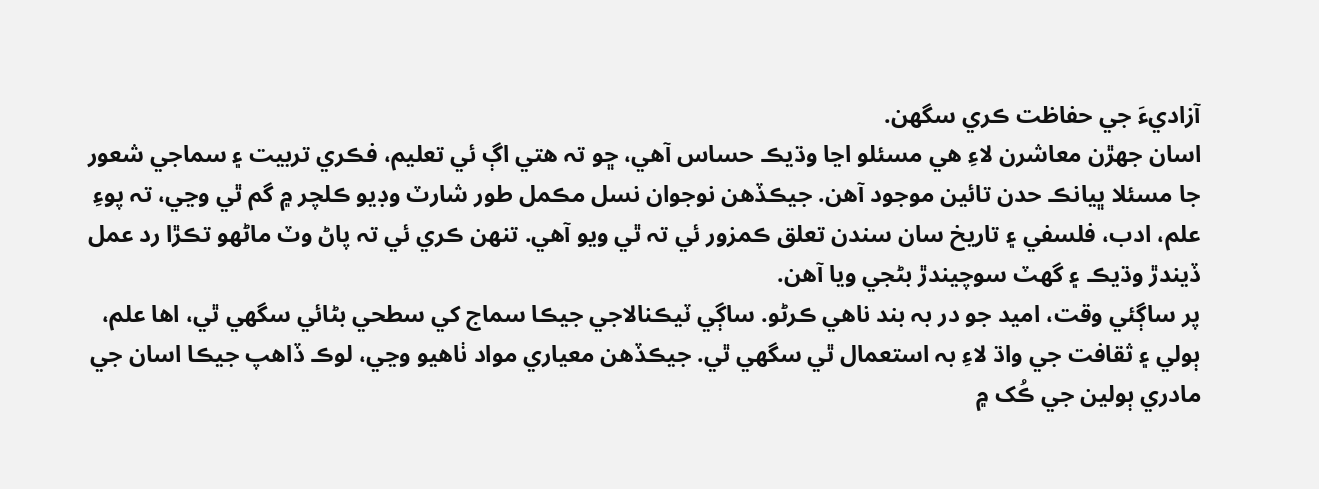آزاديءَ جي حفاظت ڪري سگهن.
اسان جھڙن معاشرن لاءِ هي مسئلو اڃا وڌيڪ حساس آهي، ڇو تہ هتي اڳ ئي تعليم، فڪري تربيت ۽ سماجي شعور جا مسئلا ڀيانڪ حدن تائين موجود آهن. جيڪڏهن نوجوان نسل مڪمل طور شارٽ وڊيو ڪلچر ۾ گم ٿي وڃي، تہ پوءِ علم، ادب، فلسفي ۽ تاريخ سان سندن تعلق ڪمزور ئي تہ ٿي ويو آھي. تنھن ڪري ئي تہ پاڻ وٽ ماڻهو تڪڙا رد عمل ڏيندڙ وڌيڪ ۽ گهٽ سوچيندڙ بڻجي ويا آھن.
پر ساڳئي وقت، اميد جو در بہ بند ناهي ڪرڻو. ساڳي ٽيڪنالاجي جيڪا سماج کي سطحي بڻائي سگهي ٿي، اها علم، ٻولي ۽ ثقافت جي واڌ لاءِ بہ استعمال ٿي سگهي ٿي. جيڪڏهن معياري مواد ٺاهيو وڃي، لوڪ ڏاھپ جيڪا اسان جي مادري ٻولين جي ڪُک ۾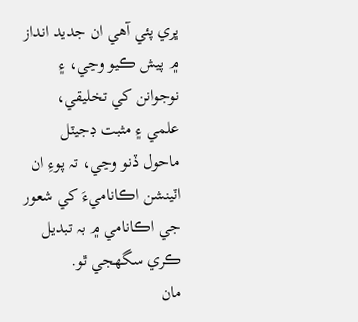ڀري پئي آھي ان جديد انداز ۾ پيش ڪيو وڃي، ۽ نوجوانن کي تخليقي، علمي ۽ مثبت ڊجيٽل ماحول ڏنو وڃي، تہ پوءِ ان اٽينشن اڪاناميءَ کي شعور جي اڪانامي ۾ بہ تبديل ڪري سگهجي ٿو.
مان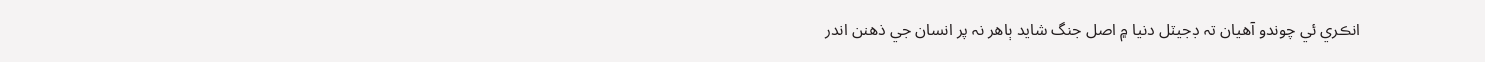انڪري ئي چوندو آھيان تہ ڊجيٽل دنيا ۾ اصل جنگ شايد ٻاھر نہ پر انسان جي ذهنن اندر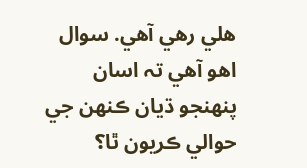هلي رهي آهي. سوال اهو آهي تہ اسان پنھنجو ڌيان ڪنھن جي حوالي ڪريون ٿا؟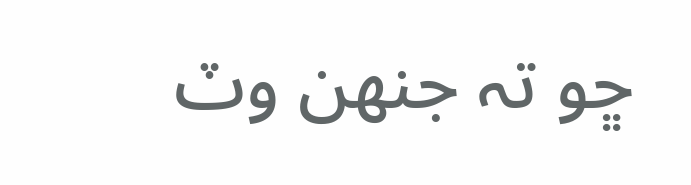ڇو تہ جنھن وٽ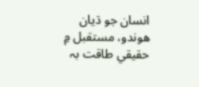انسان جو ڌيان هوندو، مستقبل ۾ حقيقي طاقت بہ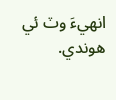انهيءَ وٽ ئي هوندي.